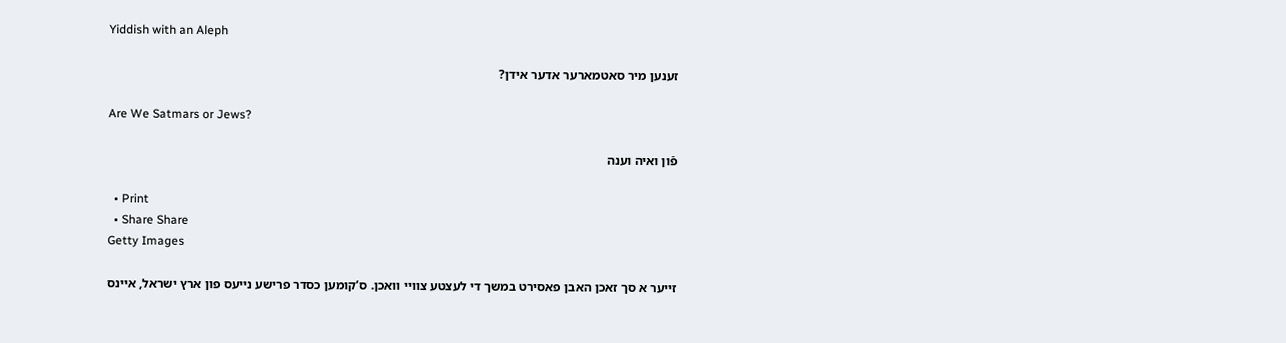Yiddish with an Aleph

זענען מיר סאטמארער אדער אידן?

Are We Satmars or Jews?

פֿון ואיה וענה

  • Print
  • Share Share
Getty Images

זייער א סך זאכן האבן פאסירט במשך די לעצטע צוויי וואכן. ס’קומען כסדר פרישע נייעס פון ארץ ישראל, איינס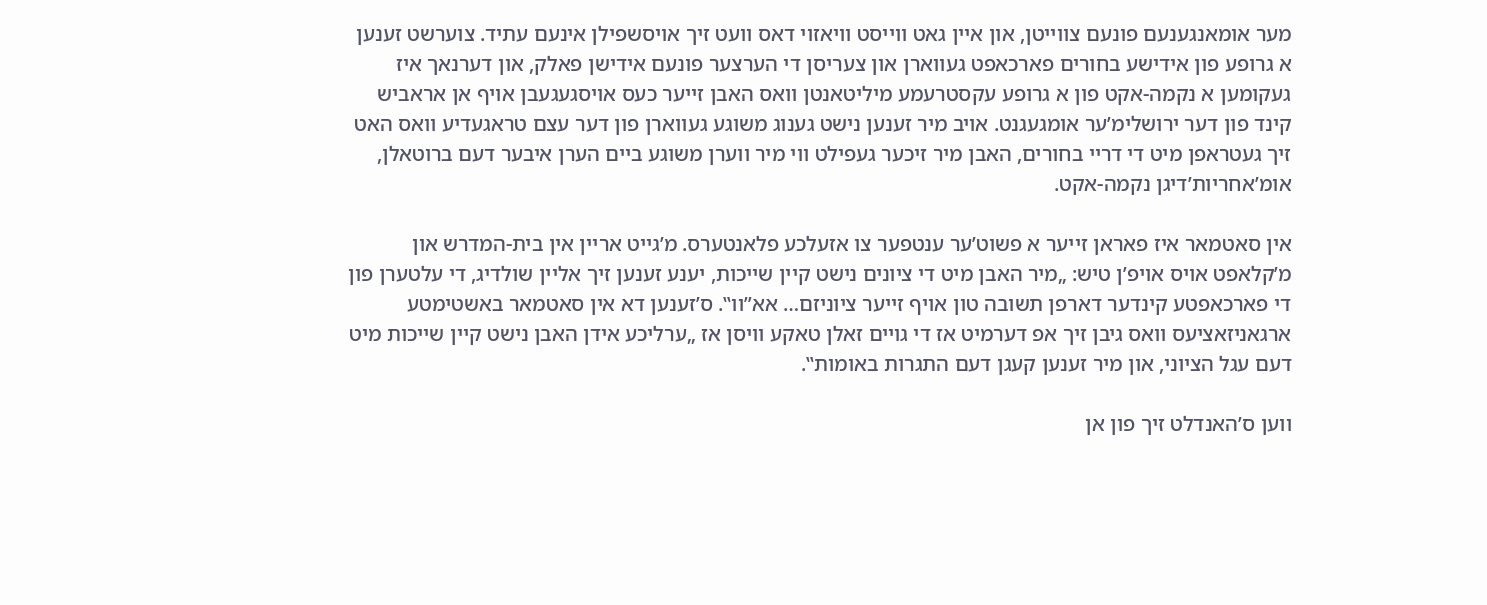מער אומאנגענעם פונעם צווייטן, און איין גאט ווייסט וויאזוי דאס וועט זיך אויסשפילן אינעם עתיד. צוערשט זענען א גרופע פון אידישע בחורים פארכאפט געווארן און צעריסן די הערצער פונעם אידישן פאלק, און דערנאך איז געקומען א נקמה-אקט פון א גרופע עקסטרעמע מיליטאנטן וואס האבן זייער כעס אויסגעגעבן אויף אן אראביש קינד פון דער ירושלימ’ער אומגעגנט. אויב מיר זענען נישט גענוג משוגע געווארן פון דער עצם טראגעדיע וואס האט זיך געטראפן מיט די דריי בחורים, האבן מיר זיכער געפילט ווי מיר ווערן משוגע ביים הערן איבער דעם ברוטאלן, אומ’אחריות’דיגן נקמה-אקט.

אין סאטמאר איז פאראן זייער א פשוט’ער ענטפער צו אזעלכע פלאנטערס. מ’גייט אריין אין בית-המדרש און מ’קלאפט אויס אויפ’ן טיש: „מיר האבן מיט די ציונים נישט קיין שייכות, יענע זענען זיך אליין שולדיג, די עלטערן פון די פארכאפטע קינדער דארפן תשובה טון אויף זייער ציוניזם… אא”וו‟. ס’זענען דא אין סאטמאר באשטימטע ארגאניזאציעס וואס גיבן זיך אפ דערמיט אז די גויים זאלן טאקע וויסן אז „ערליכע אידן האבן נישט קיין שייכות מיט דעם עגל הציוני, און מיר זענען קעגן דעם התגרות באומות‟.

ווען ס’האנדלט זיך פון אן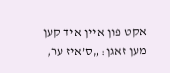אקט פון איין איד קען מען זאגן: „ס’איז ער,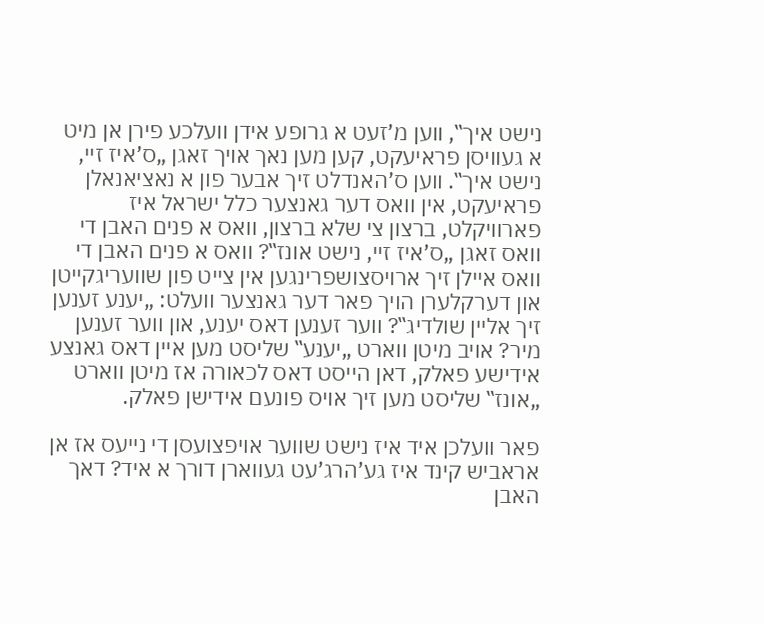נישט איך‟, ווען מ’זעט א גרופע אידן וועלכע פירן אן מיט א געוויסן פראיעקט, קען מען נאך אויך זאגן „ס’איז זיי, נישט איך‟. ווען ס’האנדלט זיך אבער פון א נאציאנאלן פראיעקט, אין וואס דער גאנצער כלל ישראל איז פארוויקלט, ברצון צי שלא ברצון, וואס א פנים האבן די וואס זאגן „ס’איז זיי, נישט אונז‟? וואס א פנים האבן די וואס איילן זיך ארויסצושפרינגען אין צייט פון שוועריגקייטן און דערקלערן הויך פאר דער גאנצער וועלט: „יענע זענען זיך אליין שולדיג‟? ווער זענען דאס יענע, און ווער זענען מיר? אויב מיטן ווארט „יענע‟ שליסט מען איין דאס גאנצע אידישע פאלק, דאן הייסט דאס לכאורה אז מיטן ווארט „אונז‟ שליסט מען זיך אויס פונעם אידישן פאלק.

פאר וועלכן איד איז נישט שווער אויפצועסן די נייעס אז אן אראביש קינד איז גע’הרג’עט געווארן דורך א איד? דאך האבן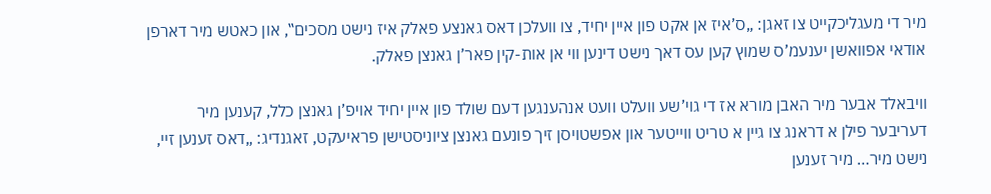מיר די מעגליכקייט צו זאגן: „ס’איז אן אקט פון איין יחיד, צו וועלכן דאס גאנצע פאלק איז נישט מסכים‟, און כאטש מיר דארפן אודאי אפוואשן יענעמ’ס שמוץ קען עס דאך נישט דינען ווי אן אות-קין פאר’ן גאנצן פאלק.

וויבאלד אבער מיר האבן מורא אז די גוי’שע וועלט וועט אנהענגען דעם שולד פון איין יחיד אויפ’ן גאנצן כלל, קענען מיר דעריבער פילן א דראנג צו גיין א טריט ווייטער און אפשטויסן זיך פונעם גאנצן ציוניסטישן פראיעקט, זאגנדיג: „דאס זענען זיי, נישט מיר… מיר זענען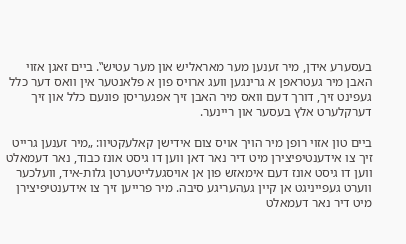בעסערע אידן, מיר זענען מער מאראליש און מער עטיש‟. ביים זאגן אזוי האבן מיר געטראפן א גרינגען וועג ארויס פון א פלאנטער אין וואס דער כלל געפינט זיך, דורך דעם וואס מיר האבן זיך אפגעריסן פונעם כלל און זיך דערקלערט אלץ בעסער און ריינער.

ביים טון אזוי רופן מיר הויך אויס צום אידישן קאלעקטיוו: „מיר זענען גרייט זיך צו אידענטיפיצירן מיט דיר נאר דאן ווען דו גיסט אונז כבוד, נאר דעמאלט ווען דו גיסט אונז דעם אימאזש פון אן אויסגעלייטערטן גלות-איד, וועלכער ווערט געפייניגט אן קיין געהעריגע סיבה. מיר פרייען זיך צו אידענטיפיצירן מיט דיר נאר דעמאלט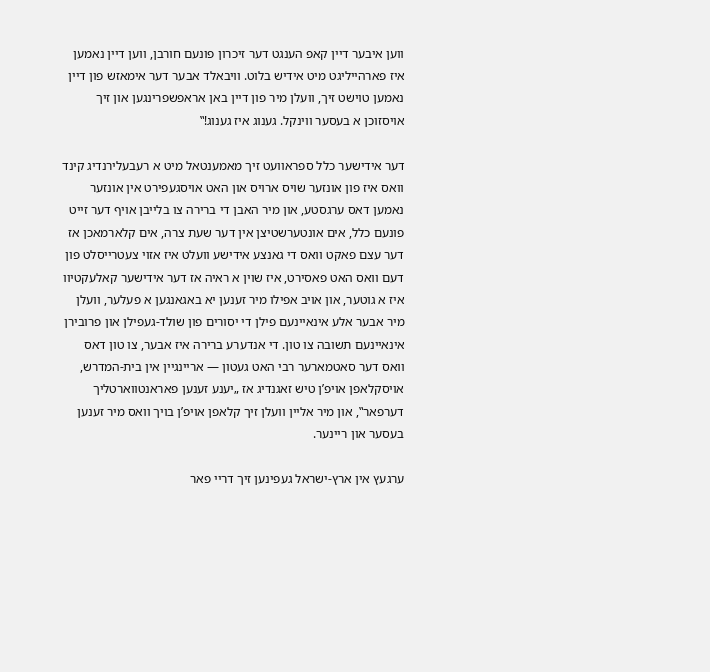ווען איבער דיין קאפ הענגט דער זיכרון פונעם חורבן, ווען דיין נאמען איז פארהייליגט מיט אידיש בלוט. וויבאלד אבער דער אימאזש פון דיין נאמען טוישט זיך, וועלן מיר פון דיין באן אראפשפרינגען און זיך אויסזוכן א בעסער ווינקל. גענוג איז גענוג!‟

דער אידישער כלל ספראוועט זיך מאמענטאל מיט א רעבעלירנדיג קינד וואס איז פון אונזער שויס ארויס און האט אויסגעפירט אין אונזער נאמען דאס ערגסטע, און מיר האבן די ברירה צו בלייבן אויף דער זייט פונעם כלל, אים אונטערשטיצן אין דער שעת צרה, אים קלארמאכן אז דער עצם פאקט וואס די גאנצע אידישע וועלט איז אזוי צעטרייסלט פון דעם וואס האט פאסירט, איז שוין א ראיה אז דער אידישער קאלעקטיוו איז א גוטער, און אויב אפילו מיר זענען יא באגאנגען א פעלער, וועלן מיר אבער אלע אינאיינעם פילן די יסורים פון שולד-געפילן און פרובירן אינאיינעם תשובה צו טון. די אנדערע ברירה איז אבער, צו טון דאס וואס דער סאטמארער רבי האט געטון — אריינגיין אין בית-המדרש, אויסקלאפן אויפ’ן טיש זאגנדיג אז „יענע זענען פאראנטווארטליך דערפאר‟, און מיר אליין וועלן זיך קלאפן אויפ’ן בויך וואס מיר זענען בעסער און ריינער.

ערגעץ אין ארץ-ישראל געפינען זיך דריי פאר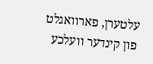עלטערן, פארוואגלט פון קינדער וועלכע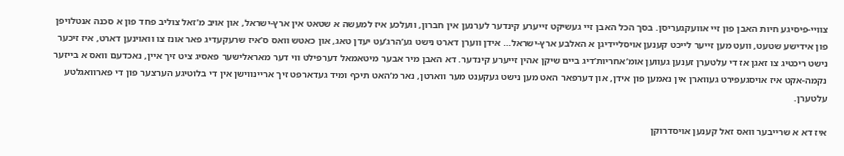צוויי-פיסיגע חיות האבן פון זיי אוועקגעריסן. בסך הכל האבן זיי געשיקט זייערע קינדער לערנען אין חברון, וועלכע איז למעשה א שטאט אין ארץ-ישראל, און אויב מ’זאל צוליב פחד פון א סכנה אנטלויפן פון אידישע שטעט, וועט מען זייער לייכט קענען אויסליידיגן א האלבע ארץ-ישראל… אידן ווערן דארט נישט גע’הרג’עט יעדן טאג, און כאטש וואס ס’איז שרעקעדיג פאר אונז צו וואוינען דארט, איז זיכער נישט ריכטיג צו זאגן אז די עלטערן זענען געווען אומ’אחריות’דיג ביים שיקן אהין זייערע קינדער. דא האבן מיר אבער מיטאמאל דערפילט ווי דער מאראלישער פאסיג ציט זיך איין, נאכדעם וואס א בייזער נקמה-אקט איז אויסגעפירט געווארן אין נאמען פון אידן, און דערפאר האט מען נישט געקענט מער ווארטן, נאר מ’האט תיכף ומיד געדארפט זיך אריינווישן אין די בלוטיגע הערצער פון די פארוואגלטע עלטערן.

איז דא א שרייבער וואס זאל קענען אויסדרוקן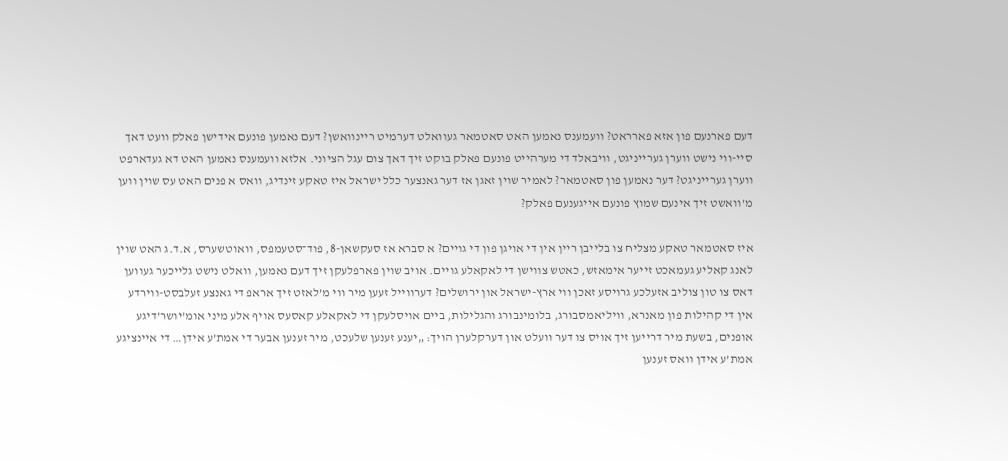דעם פארנעם פון אזא פארראט? וועמענס נאמען האט סאטמאר געוואלט דערמיט ריינוואשן? דעם נאמען פונעם אידישן פאלק וועט דאך סיי-ווי נישט ווערן גערייניגט, וויבאלד די מערהייט פונעם פאלק בוקט זיך דאך צום עגל הציוני. אלזא וועמענס נאמען האט דא געדארפט ווערן גערייניגט? דער נאמען פון סאטמאר? לאמיר שוין זאגן אז דער גאנצער כלל ישראל איז טאקע זינדיג, וואס א פנים האט עס שוין ווען מ’וואשט זיך אינעם שמוץ פונעם אייגענעם פאלק?

איז סאטמאר טאקע מצליח צו בלייבן ריין אין די אויגן פון די גויים? א סברא אז סעקשאן-8, פוד־סטעמפס, וואוטשערס, א.ד.ג האט שוין לאנג קאליע געמאכט זייער אימאזש, כאטש צווישן די לאקאלע גויים. אויב שוין פארפלעקן זיך דעם נאמען, וואלט נישט גלייכער געווען דאס צו טון צוליב אזעלכע גרויסע זאכן ווי ארץ-ישראל און ירושלים? דערווייל זעען מיר ווי מ’לאזט זיך אראפ די גאנצע זעלבסט-ווירדע אין די קהילות פון מאנרא, וויליאמסבורג, בלומינבורג והגלילות, ביים אויסלעקן די לאקאלע קאסעס אויף אלע מיני אומ’יושר’דיגע אופנים, בשעת מיר דרייען זיך אויס צו דער וועלט און דערקלערן הויך: „יענע זענען שלעכט, מיר זענען אבער די אמת’ע אידן… די איינציגע אמת’ע אידן וואס זענען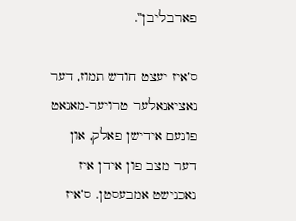פארבליבן‟.

ס’איז יעצט חודש תמוז, דער נאציאנאלער טרויער-מאנאט פונעם אידישן פאלק, און דער מצב פון אידן איז נאכנישט אמבעסטן. ס’איז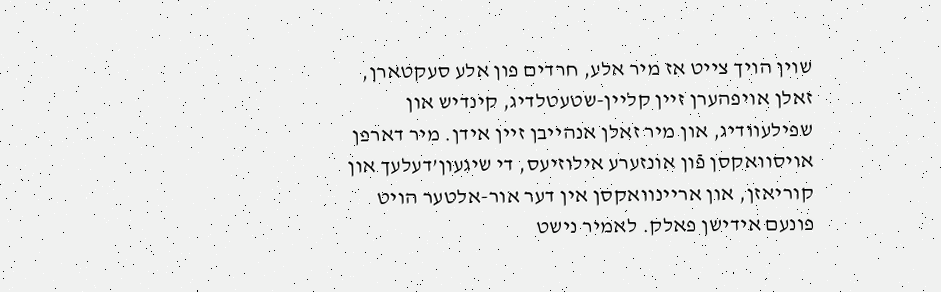שוין הויך צייט אז מיר אלע, חרדים פון אלע סעקטארן, זאלן אויפהערן זיין קליין-שטעטלדיג, קינדיש און שפילעוודיג, און מיר זאלן אנהייבן זיין אידן. מיר דארפן אויסוואקסן פֿון אונזערע אילוזיעס, די שיגעון’דעלעך און קוריאזן, און אריינוואקסן אין דער אור-אלטער הויט פונעם אידישן פאלק. לאמיר נישט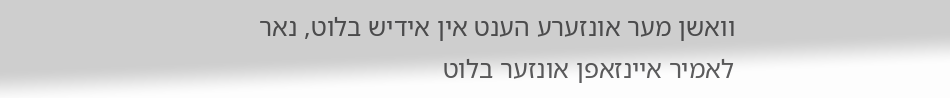וואשן מער אונזערע הענט אין אידיש בלוט, נאר לאמיר איינזאפן אונזער בלוט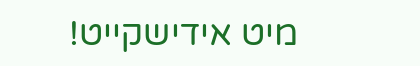מיט אידישקייט!